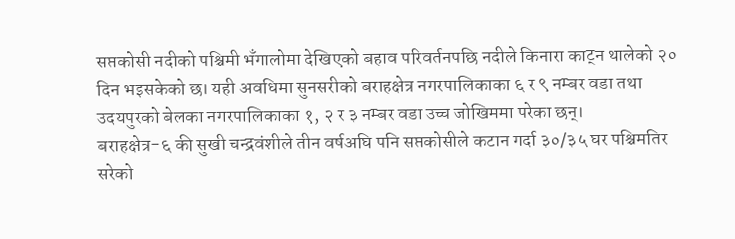सप्तकोसी नदीको पश्चिमी भँगालोमा देखिएको बहाव परिवर्तनपछि नदीले किनारा काट्न थालेको २० दिन भइसकेको छ। यही अवधिमा सुनसरीको बराहक्षेत्र नगरपालिकाका ६ र ९ नम्बर वडा तथा उदयपुरको बेलका नगरपालिकाका १, २ र ३ नम्बर वडा उच्च जोखिममा परेका छन्।
बराहक्षेत्र-६ की सुखी चन्द्रवंशीले तीन वर्षअघि पनि सप्तकोसीले कटान गर्दा ३०/३५ घर पश्चिमतिर सरेको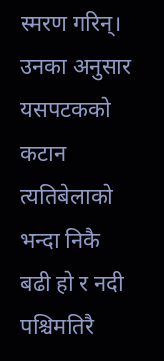स्मरण गरिन्। उनका अनुसार यसपटकको कटान त्यतिबेलाको भन्दा निकै बढी हो र नदी पश्चिमतिरै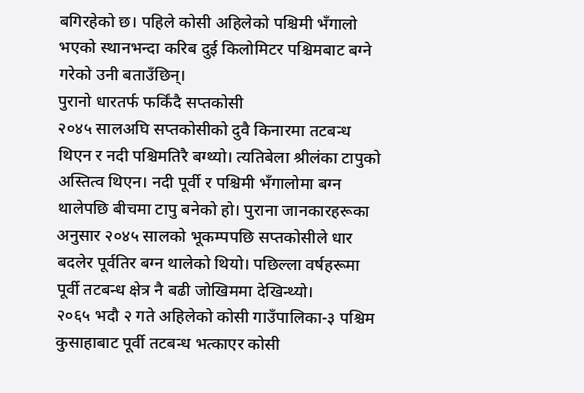बगिरहेको छ। पहिले कोसी अहिलेको पश्चिमी भँगालो भएको स्थानभन्दा करिब दुई किलोमिटर पश्चिमबाट बग्ने गरेको उनी बताउँछिन्।
पुरानो धारतर्फ फर्किंदै सप्तकोसी
२०४५ सालअघि सप्तकोसीको दुवै किनारमा तटबन्ध थिएन र नदी पश्चिमतिरै बग्थ्यो। त्यतिबेला श्रीलंका टापुको अस्तित्व थिएन। नदी पूर्वी र पश्चिमी भँगालोमा बग्न थालेपछि बीचमा टापु बनेको हो। पुराना जानकारहरूका अनुसार २०४५ सालको भूकम्पपछि सप्तकोसीले धार बदलेर पूर्वतिर बग्न थालेको थियो। पछिल्ला वर्षहरूमा पूर्वी तटबन्ध क्षेत्र नै बढी जोखिममा देखिन्थ्यो।
२०६५ भदौ २ गते अहिलेको कोसी गाउँपालिका-३ पश्चिम कुसाहाबाट पूर्वी तटबन्ध भत्काएर कोसी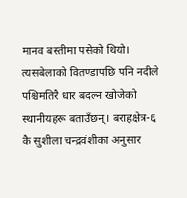मानव बस्तीमा पसेको थियो। त्यसबेलाको वितण्डापछि पनि नदीले पश्चिमतिरै धार बदल्न खोजेको स्थानीयहरू बताउँछन्। बराहक्षेत्र-६ कै सुशीला चन्द्रवंशीका अनुसार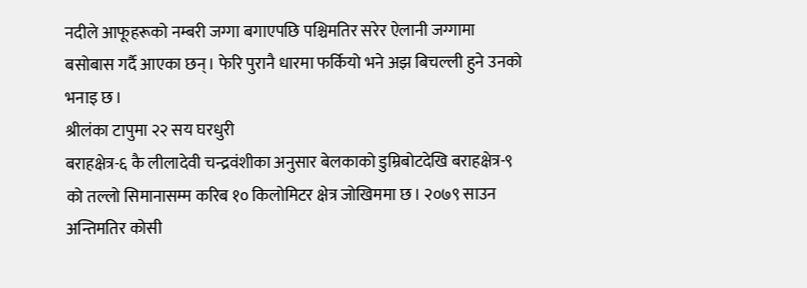नदीले आफूहरूको नम्बरी जग्गा बगाएपछि पश्चिमतिर सरेर ऐलानी जग्गामा बसोबास गर्दै आएका छन्। फेरि पुरानै धारमा फर्कियो भने अझ बिचल्ली हुने उनको भनाइ छ।
श्रीलंका टापुमा २२ सय घरधुरी
बराहक्षेत्र-६ कै लीलादेवी चन्द्रवंशीका अनुसार बेलकाको डुम्रिबोटदेखि बराहक्षेत्र-९ को तल्लो सिमानासम्म करिब १० किलोमिटर क्षेत्र जोखिममा छ। २०७९ साउन अन्तिमतिर कोसी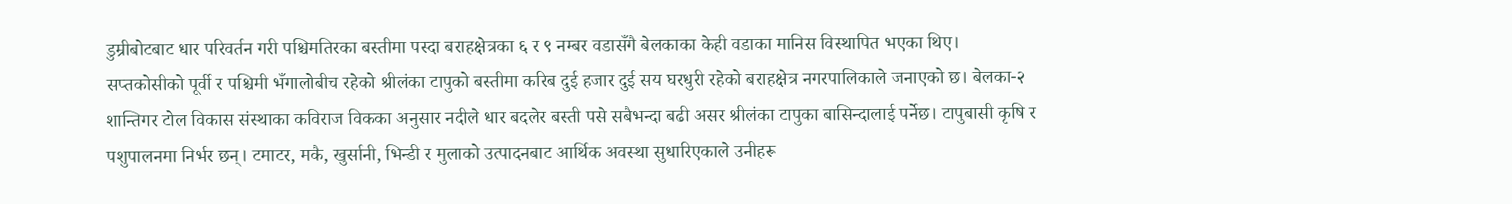डुम्रीबोटबाट धार परिवर्तन गरी पश्चिमतिरका बस्तीमा पस्दा बराहक्षेत्रका ६ र ९ नम्बर वडासँगै बेलकाका केही वडाका मानिस विस्थापित भएका थिए।
सप्तकोसीको पूर्वी र पश्चिमी भँगालोबीच रहेको श्रीलंका टापुको बस्तीमा करिब दुई हजार दुई सय घरधुरी रहेको बराहक्षेत्र नगरपालिकाले जनाएको छ। बेलका-२ शान्तिगर टोल विकास संस्थाका कविराज विकका अनुसार नदीले धार बदलेर बस्ती पसे सबैभन्दा बढी असर श्रीलंका टापुका बासिन्दालाई पर्नेछ। टापुबासी कृषि र पशुपालनमा निर्भर छन्। टमाटर, मकै, खुर्सानी, भिन्डी र मुलाको उत्पादनबाट आर्थिक अवस्था सुधारिएकाले उनीहरू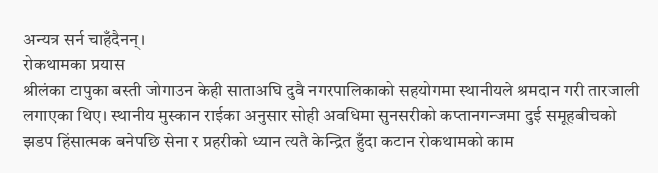अन्यत्र सर्न चाहँदैनन्।
रोकथामका प्रयास
श्रीलंका टापुका बस्ती जोगाउन केही साताअघि दुवै नगरपालिकाको सहयोगमा स्थानीयले श्रमदान गरी तारजाली लगाएका थिए। स्थानीय मुस्कान राईका अनुसार सोही अवधिमा सुनसरीको कप्तानगन्जमा दुई समूहबीचको झडप हिंसात्मक बनेपछि सेना र प्रहरीको ध्यान त्यतै केन्द्रित हुँदा कटान रोकथामको काम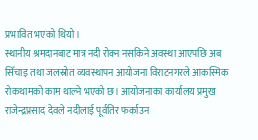प्रभावित भएको थियो।
स्थानीय श्रमदानबाट मात्र नदी रोक्न नसकिने अवस्था आएपछि अब सिँचाइ तथा जलस्रोत व्यवस्थापन आयोजना विराटनगरले आकस्मिक रोकथामको काम थाल्ने भएको छ। आयोजनाका कार्यालय प्रमुख राजेन्द्रप्रसाद देवले नदीलाई पूर्वतिर फर्काउन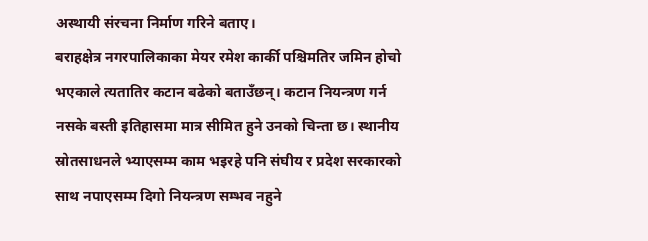अस्थायी संरचना निर्माण गरिने बताए।
बराहक्षेत्र नगरपालिकाका मेयर रमेश कार्की पश्चिमतिर जमिन होचो भएकाले त्यतातिर कटान बढेको बताउँछन्। कटान नियन्त्रण गर्न नसके बस्ती इतिहासमा मात्र सीमित हुने उनको चिन्ता छ। स्थानीय स्रोतसाधनले भ्याएसम्म काम भइरहे पनि संघीय र प्रदेश सरकारको साथ नपाएसम्म दिगो नियन्त्रण सम्भव नहुने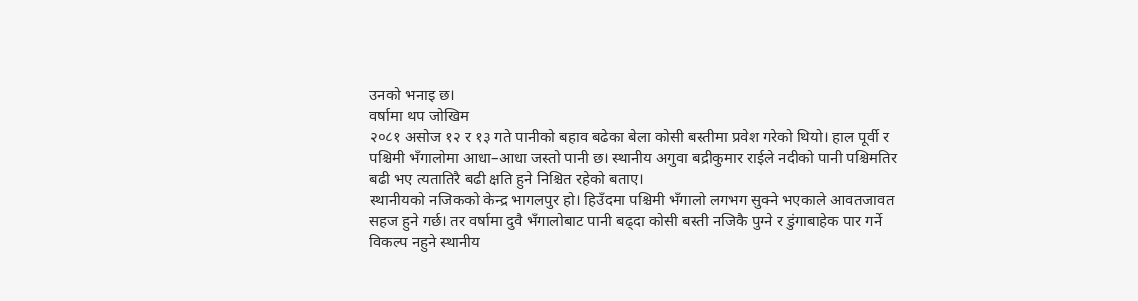उनको भनाइ छ।
वर्षामा थप जोखिम
२०८१ असोज १२ र १३ गते पानीको बहाव बढेका बेला कोसी बस्तीमा प्रवेश गरेको थियो। हाल पूर्वी र पश्चिमी भँगालोमा आधा–आधा जस्तो पानी छ। स्थानीय अगुवा बद्रीकुमार राईले नदीको पानी पश्चिमतिर बढी भए त्यतातिरै बढी क्षति हुने निश्चित रहेको बताए।
स्थानीयको नजिकको केन्द्र भागलपुर हो। हिउँदमा पश्चिमी भँगालो लगभग सुक्ने भएकाले आवतजावत सहज हुने गर्छ। तर वर्षामा दुवै भँगालोबाट पानी बढ्दा कोसी बस्ती नजिकै पुग्ने र डुंगाबाहेक पार गर्ने विकल्प नहुने स्थानीय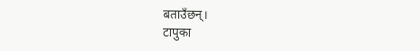बताउँछन्।
टापुका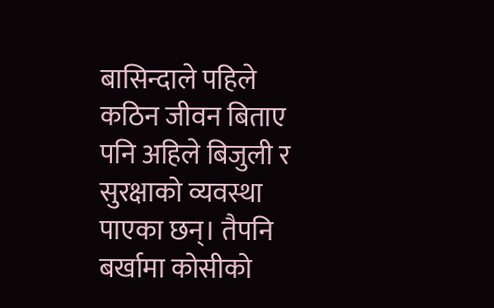बासिन्दाले पहिले कठिन जीवन बिताए पनि अहिले बिजुली र सुरक्षाको व्यवस्था पाएका छन्। तैपनि बर्खामा कोसीको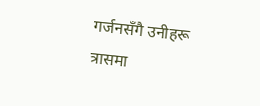गर्जनसँगै उनीहरू त्रासमा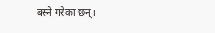बस्ने गरेका छन्।